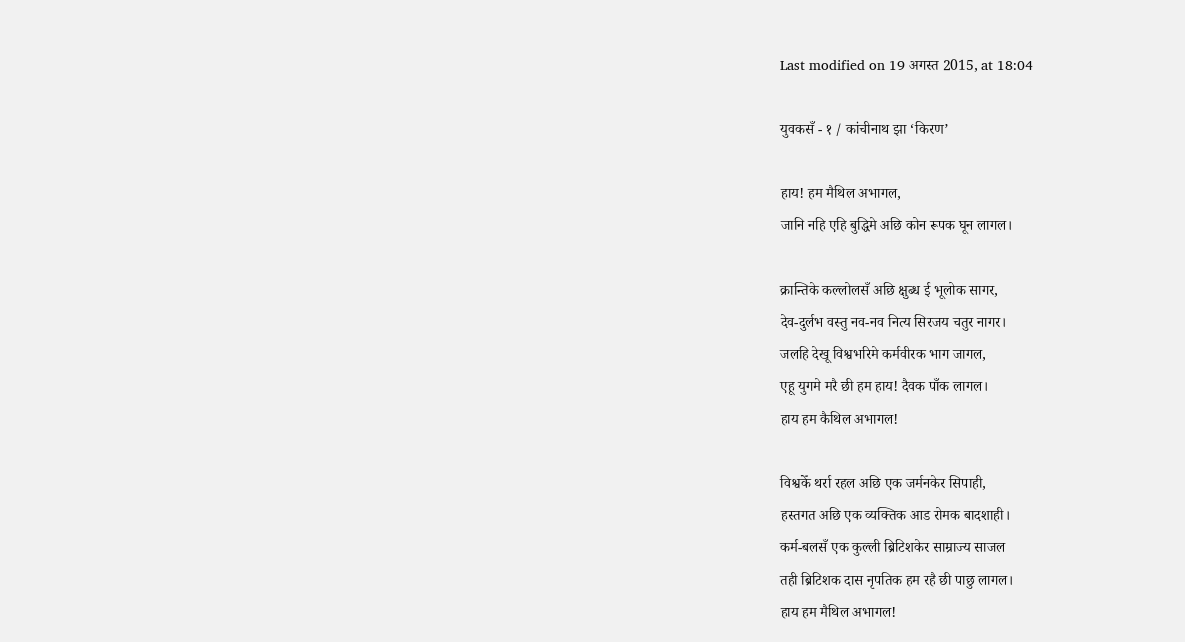Last modified on 19 अगस्त 2015, at 18:04

युवकसँ - १ / कांचीनाथ झा ‘किरण’

हाय! हम मैथिल अभागल,
जानि नहि एहि बुद्धिमे अछि कोन रूपक घून लागल।

क्रान्तिके कल्लोलसँ अछि क्षुब्ध ई भूलोक सागर,
देव-दुर्लभ वस्तु नव-नव नित्य सिरजय चतुर नागर।
जलहि देखू विश्वभरिमे कर्मवीरक भाग जागल,
एहू युगमे मरै छी हम हाय! दैवक पाँक लागल।
हाय हम कैथिल अभागल!

विश्वकेँ थर्रा रहल अछि एक जर्मनकेर सिपाही,
हस्तगत अछि एक व्यक्तिक आड रोमक बादशाही।
कर्म-बलसँ एक कुल्ली ब्रिटिशकेर साम्राज्य साजल
तही ब्रिटिशक दास नृपतिक हम रहै छी पाछु लागल।
हाय हम मैथिल अभागल!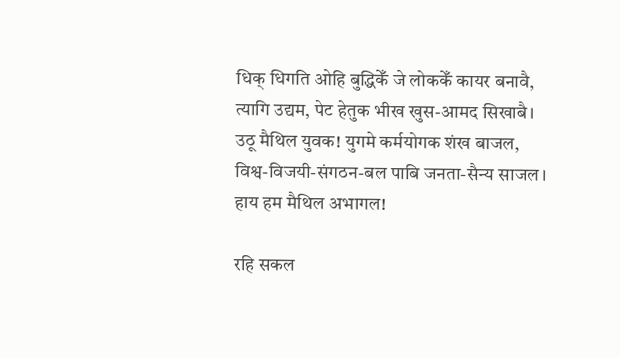धिक् धिगति ओहि बुद्धिकेँ जे लोककेँ कायर बनावै,
त्यागि उद्यम, पेट हेतुक भीख खुस-आमद सिखाबै।
उठू मैथिल युवक! युगमे कर्मयोगक शंख बाजल,
विश्व-विजयी-संगठन-बल पाबि जनता-सैन्य साजल।
हाय हम मैथिल अभागल!

रहि सकल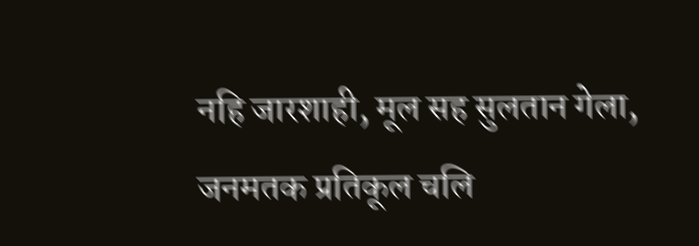नहि जारशाही, मूल सह सुलतान गेला,
जनमतक प्रतिकूल चलि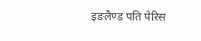इङलैण्ड पति पेरिस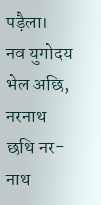पड़ैला।
नव युगोदय भेल अछि, नरनाथ छथि नर-नाथ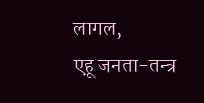लागल,
एहू जनता-तन्त्र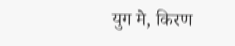युग मे, किरण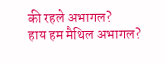की रहले अभागल?
हाय हम मैथिल अभागल?